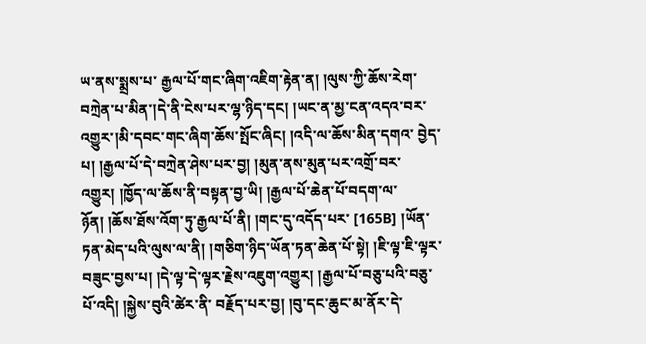ཡ་ནས་སྨྲས་པ་ རྒྱལ་པོ་གང་ཞིག་འཇིག་རྟེན་ན། །ལུས་ཀྱི་ཆོས་རེག་བཀྲེན་པ་མིན་།དེ་ནི་ངེས་པར་ལྷ་ཉིད་དང། །ཡང་ན་མྱ་ངན་འདའ་བར་འགྱུར་།མི་དབང་གང་ཞིག་ཆོས་སྤོང་ཞིང། །འདི་ལ་ཆོས་མིན་དགའ་ བྱེད་པ། །རྒྱལ་པོ་དེ་བཀྲེན་ཤེས་པར་བྱ། །མུན་ནས་མུན་པར་འགྲོ་བར་འགྱུར། །ཁྱོད་ལ་ཆོས་ནི་བསྟན་བྱ་ཡི། །རྒྱལ་པོ་ཆེན་པོ་བདག་ལ་ཉོན། །ཆོས་ཐོས་འོག་ཏུ་རྒྱལ་པོ་ནི། །གང་དུ་འདོད་པར་ [165B] །ཡོན་ཏན་མེད་པའི་ལུས་ལ་ནི། །གཅིག་ཉིད་ཡོན་ཏན་ཆེན་པོ་སྟེ། །ཇི་ལྟ་ཇི་ལྟར་བཟུང་བྱས་པ། །དེ་ལྟ་དེ་ལྟར་རྗེས་འཇུག་འགྱུར། །རྒྱལ་པོ་བཅུ་པའི་བཅུ་པོ་འདི། །སྐྱེས་བུའི་ཚེར་ནི་ བརྗོད་པར་བྱ། །བུ་དང་ཆུང་མ་ནོར་དེ་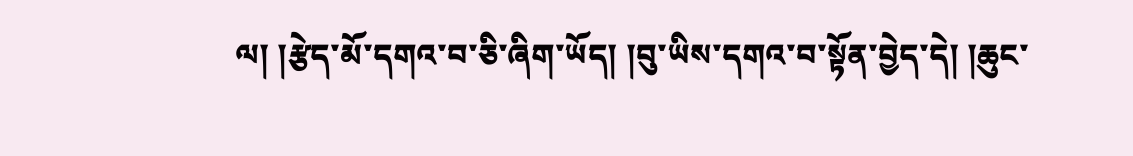ལ། །རྩེད་མོ་དགའ་བ་ཅི་ཞིག་ཡོད། །བུ་ཡིས་དགའ་བ་སྟོན་བྱེད་དེ། །ཆུང་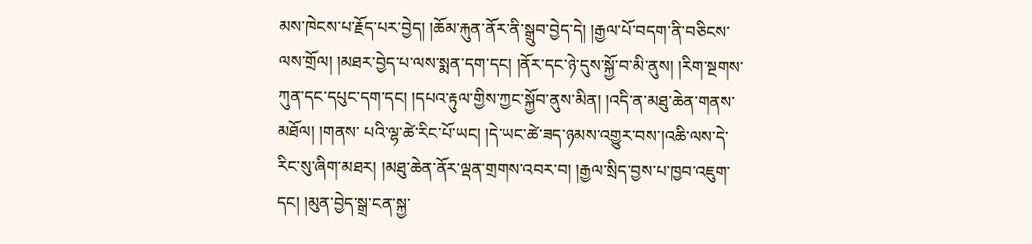མས་ཁེངས་པ་རྗོད་པར་བྱེད། །ཆོམ་རྐུན་ནོར་ནི་སྒྲུབ་བྱེད་དེ། །རྒྱལ་པོ་བདག་ནི་བཅིངས་ ལས་གྲོལ། །མཐར་བྱེད་པ་ལས་སྨན་དག་དང། །ནོར་དང་ཉེ་དུས་སྐྱོ་བ་མི་ནུས། །རིག་སྔགས་ཀུན་དང་དཔུང་དག་དང། །དཔའ་རྟུལ་གྱིས་ཀྱང་སྐྱོབ་ནུས་མིན། །འདི་ན་མཐུ་ཆེན་གནས་མཐོལ། །གནས་ པའི་ལྷ་ཚེ་རིང་པོ་ཡང། །དེ་ཡང་ཚེ་ཟད་ཉམས་འགྱུར་བས་།འཆི་ལས་དེ་རིང་སུ་ཞིག་མཐར། །མཐུ་ཆེན་ནོར་ལྡན་གྲགས་འབར་བ། །རྒྱལ་སྲིད་བྱས་པ་ཁྱབ་འཇུག་དང། །མུན་བྱེད་སྒྲ་ངན་སྐྱ་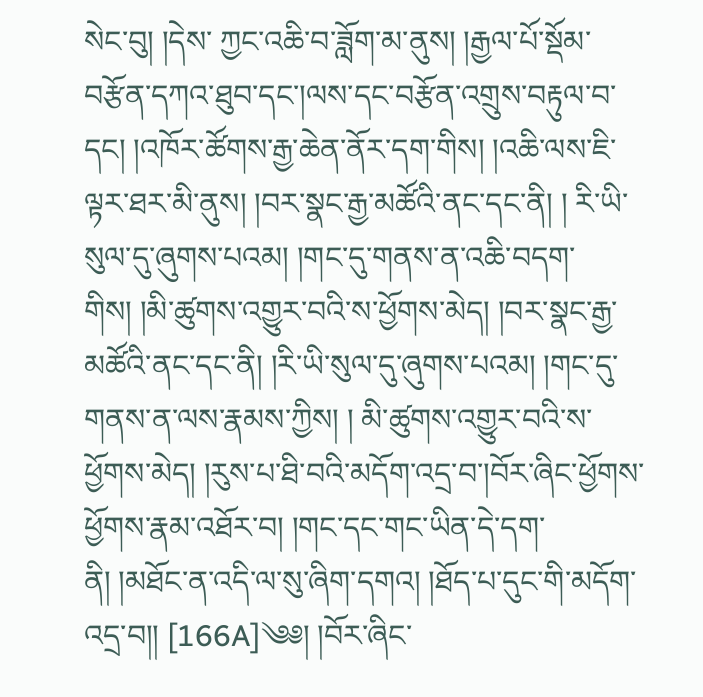སེང་བུ། །དེས་ ཀྱང་འཆི་བ་ཟློག་མ་ནུས། །རྒྱལ་པོ་སྡོམ་བརྩོན་དཀའ་ཐུབ་དང་།ལས་དང་བརྩོན་འགྲུས་བརྟུལ་བ་དང། །འཁོར་ཚོགས་རྒྱ་ཆེན་ནོར་དག་གིས། །འཆི་ལས་ཇི་ལྟར་ཐར་མི་ནུས། །བར་སྣང་རྒྱ་མཚོའི་ནང་དང་ནི། ། རི་ཡི་སུལ་དུ་ཞུགས་པའམ། །གང་དུ་གནས་ན་འཆི་བདག་གིས། །མི་ཚུགས་འགྱུར་བའི་ས་ཕྱོགས་མེད། །བར་སྣང་རྒྱ་མཚོའི་ནང་དང་ནི། །རི་ཡི་སུལ་དུ་ཞུགས་པའམ། །གང་དུ་གནས་ན་ལས་རྣམས་ཀྱིས། ། མི་ཚུགས་འགྱུར་བའི་ས་ཕྱོགས་མེད། །རུས་པ་ཐི་བའི་མདོག་འདྲ་བ་།བོར་ཞིང་ཕྱོགས་ཕྱོགས་རྣམ་འཐོར་བ། །གང་དང་གང་ཡིན་དེ་དག་ནི། །མཐོང་ན་འདི་ལ་སུ་ཞིག་དགའ། །ཐོད་པ་དུང་གི་མདོག་འདྲ་བ།། [166A]༄༅། །བོར་ཞིང་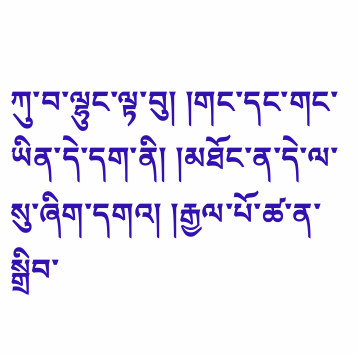ཀུ་བ་ལྷུང་ལྟ་བུ། །གང་དང་གང་ཡིན་དེ་དག་ནི། །མཐོང་ན་དེ་ལ་སུ་ཞིག་དགའ། །རྒྱལ་པོ་ཚ་ན་སྒྲིབ་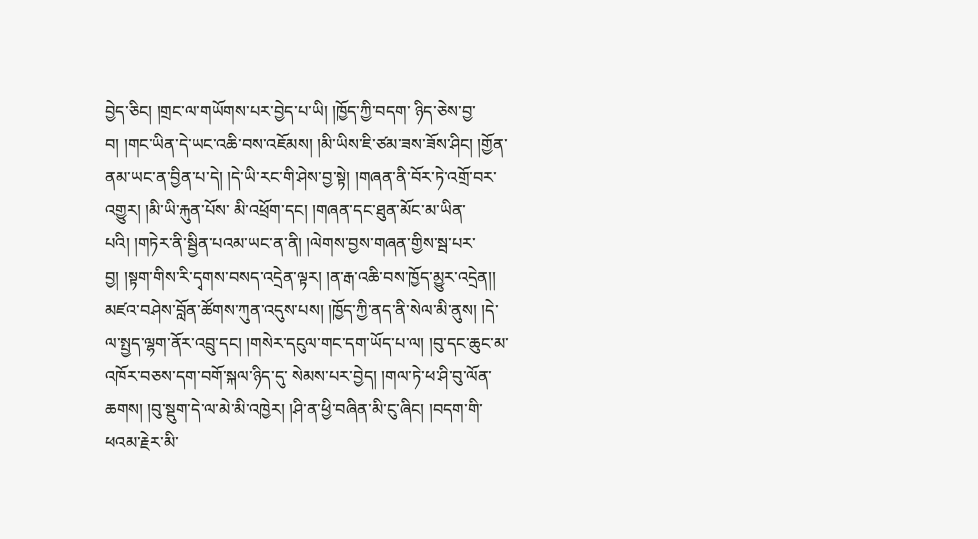བྱེད་ཅིང། །གྲང་ལ་གཡོགས་པར་བྱེད་པ་ཡི། །ཁྱོད་ཀྱི་བདག་ ཉིད་ཅེས་བྱ་བ། །གང་ཡིན་དེ་ཡང་འཆི་བས་འཇོམས། །མི་ཡིས་ཇི་ཙམ་ཟས་ཟོས་ཤིང། །གྱོན་ནམ་ཡང་ན་བྱིན་པ་དེ། །དེ་ཡི་རང་གི་ཤེས་བྱ་སྟེ། །གཞན་ནི་བོར་ཏེ་འགྲོ་བར་འགྱུར། །མི་ཡི་རྐུན་པོས་ མི་འཕྲོག་དང། །གཞན་དང་ཐུན་མོང་མ་ཡིན་པའི། །གཏེར་ནི་སྦྱིན་པའམ་ཡང་ན་ནི། །ལེགས་བྱས་གཞན་གྱིས་སྦ་པར་བྱ། །སྟག་གིས་རི་དྭགས་བསད་འདྲེན་ལྟར། །ན་རྒ་འཆི་བས་ཁྱོད་མྱུར་འདྲེན།། མཛའ་བཤེས་བློན་ཚོགས་ཀུན་འདུས་པས། །ཁྱོད་ཀྱི་ནད་ནི་སེལ་མི་ནུས། །དེ་ལ་སྤྱད་ལྷག་ནོར་འབྲུ་དང། །གསེར་དངུལ་གང་དག་ཡོད་པ་ལ། །བུ་དང་ཆུང་མ་འཁོར་བཅས་དག་བགོ་སྐལ་ཉིད་དུ་ སེམས་པར་བྱེད། །གལ་ཏེ་ཕ་ཤི་བུ་ལོན་ཆགས། །བུ་སྡུག་དེ་ལ་མེ་མི་འཁྱེར། །ཤི་ན་ཕྱི་བཞིན་མི་ངུ་ཞིང། །བདག་གི་ཕའམ་རྗེར་མི་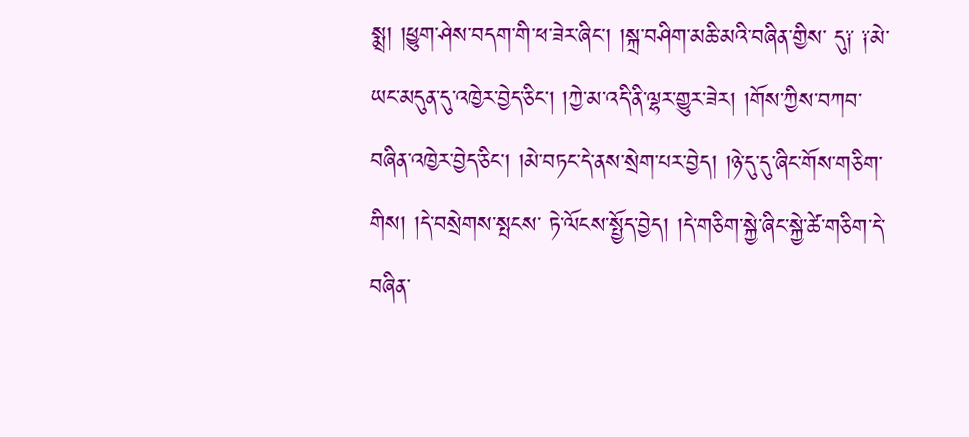སྨྲ། །ཕྱུག་ཤེས་བདག་གི་ཕ་ཟེར་ཞིང། །སྐྲ་བཤིག་མཆི་མའི་བཞིན་གྱིས་ དུ༑ ༑མེ་ཡང་མདུན་དུ་འཁྱེར་བྱེད་ཅིང། །ཀྱེ་མ་འདི་ནི་ལྷར་གྱུར་ཟེར། །གོས་ཀྱིས་བཀབ་བཞིན་འཁྱེར་བྱེད་ཅིང། །མེ་བཏང་དེ་ནས་སྲེག་པར་བྱེད། །ཉེ་དུ་དུ་ཞིང་གོས་གཅིག་གིས། །དེ་བསྲེགས་སྤངས་ ཏེ་ལོངས་སྤྱོད་བྱེད། །དེ་གཅིག་སྐྱེ་ཞིང་སྐྱེ་ཚེ་གཅིག་དེ་བཞིན་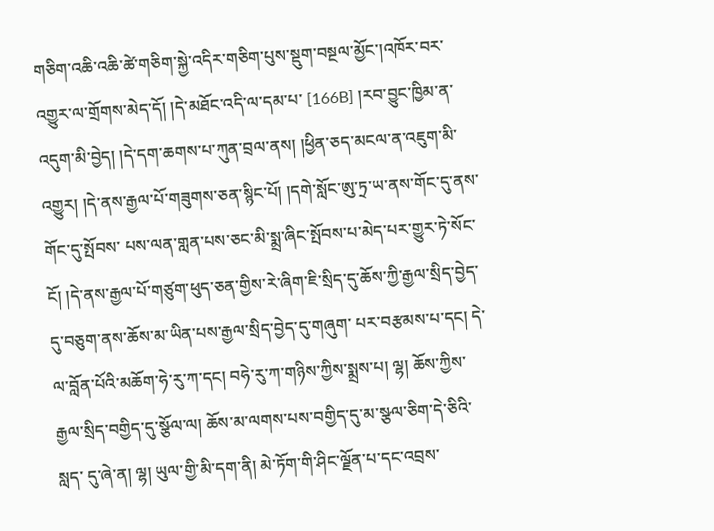གཅིག་འཆི་འཆི་ཚེ་གཅིག་སྐྱེ་འདིར་གཅིག་པུས་སྡུག་བསྔལ་མྱོང་།འཁོར་བར་འགྱུར་ལ་གྲོགས་མེད་དོ། །དེ་མཐོང་འདི་ལ་དམ་པ་ [166B] །རབ་བྱུང་ཁྱིམ་ན་འདུག་མི་བྱེད། །དེ་དག་ཆགས་པ་ཀུན་བྲལ་ནས། །ཕྱིན་ཅད་མངལ་ན་འཇུག་མི་འགྱུར། །དེ་ནས་རྒྱལ་པོ་གཟུགས་ཅན་སྙིང་པོ། །དགེ་སློང་ཨུ་ཏྲ་ཡ་ནས་གོང་དུ་ནས་གོང་དུ་སྤོབས་ པས་ལན་གླན་པས་ཅང་མི་སྨྲ་ཞིང་སྤོབས་པ་མེད་པར་གྱུར་ཏེ་སོང་ངོ། །དེ་ནས་རྒྱལ་པོ་གཙུག་ཕུད་ཅན་གྱིས་རེ་ཞིག་ཇི་སྲིད་དུ་ཆོས་ཀྱི་རྒྱལ་སྲིད་བྱེད་དུ་བཅུག་ནས་ཆོས་མ་ཡིན་པས་རྒྱལ་སྲིད་བྱེད་དུ་གཞུག་ པར་བརྩམས་པ་དང། དེ་ལ་བློན་པོའི་མཆོག་ཧེ་རུ་ཀ་དང། བཧེ་རུ་ཀ་གཉིས་ཀྱིས་སྨྲས་པ། ལྷ། ཆོས་ཀྱིས་རྒྱལ་སྲིད་བགྱིད་དུ་སྩོལ་ལ། ཆོས་མ་ལགས་པས་བགྱིད་དུ་མ་སྩལ་ཅིག་དེ་ཅིའི་སླད་ དུ་ཞེ་ན། ལྷ། ཡུལ་གྱི་མི་དག་ནི། མེ་ཏོག་གི་ཤིང་ལྗོན་པ་དང་འབྲས་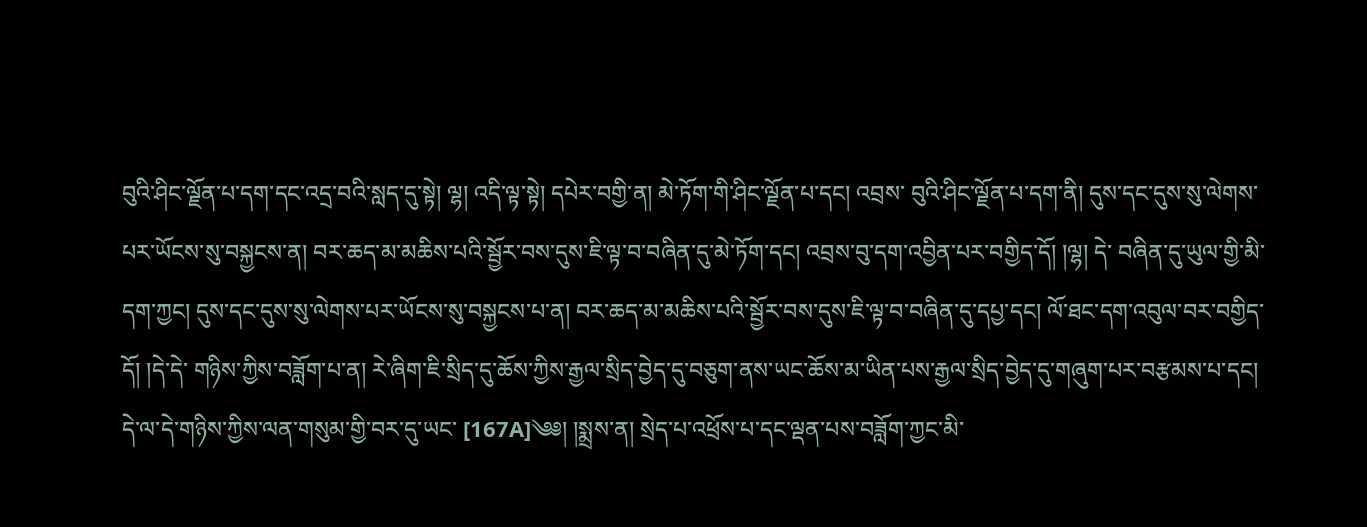བུའི་ཤིང་ལྗོན་པ་དག་དང་འདྲ་བའི་སླད་དུ་སྟེ། ལྷ། འདི་ལྟ་སྟེ། དཔེར་བགྱི་ན། མེ་ཏོག་གི་ཤིང་ལྗོན་པ་དང། འབྲས་ བུའི་ཤིང་ལྗོན་པ་དག་ནི། དུས་དང་དུས་སུ་ལེགས་པར་ཡོངས་སུ་བསྐྱངས་ན། བར་ཆད་མ་མཆིས་པའི་སྦྱོར་བས་དུས་ཇི་ལྟ་བ་བཞིན་དུ་མེ་ཏོག་དང། འབྲས་བུ་དག་འབྱིན་པར་བགྱིད་དོ། །ལྷ། དེ་ བཞིན་དུ་ཡུལ་གྱི་མི་དག་ཀྱང། དུས་དང་དུས་སུ་ལེགས་པར་ཡོངས་སུ་བསྐྱངས་པ་ན། བར་ཆད་མ་མཆིས་པའི་སྦྱོར་བས་དུས་ཇི་ལྟ་བ་བཞིན་དུ་དཔྱ་དང། ལོ་ཐང་དག་འབུལ་བར་བགྱིད་དོ། །དེ་དེ་ གཉིས་ཀྱིས་བཟློག་པ་ན། རེ་ཞིག་ཇི་སྲིད་དུ་ཆོས་ཀྱིས་རྒྱལ་སྲིད་བྱེད་དུ་བཅུག་ནས་ཡང་ཆོས་མ་ཡིན་པས་རྒྱལ་སྲིད་བྱེད་དུ་གཞུག་པར་བརྩམས་པ་དང། དེ་ལ་དེ་གཉིས་ཀྱིས་ལན་གསུམ་གྱི་བར་དུ་ཡང་ [167A]༄༅། །སྨྲས་ན། སྲེད་པ་འཕྲོས་པ་དང་ལྡན་པས་བཟློག་ཀྱང་མི་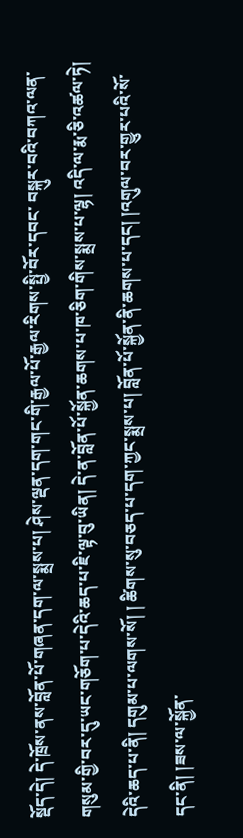སྡོད་དེ། དེ་ཁྲོས་ནས་བློན་པོ་གཞན་དག་ལ་སྨྲས་པ། ཤེས་ལྡན་དག་གང་གི་རྒྱལ་པོ་རྒྱལ་རིགས་སྤྱི་བོར་དབང་ བསྐུར་བའི་བཀའ་ལན་གསུམ་གྱི་བར་དུ་ཡང་གཅོག་པ་དེའི་ཆད་པ་ཇི་ལྟ་བུ་ཡིན། དེ་ན་བློན་པོ་སྐྱོན་ཆགས་པ་ཁ་ཅིག་གིས་སྨྲས་པ་ལྷ། འདི་ལ་རྨ་ཅི་འཚལ་ཏེ། དེའི་ཆད་པ་ནི། དགུམ་པ་ལགས་སོ། ། ཚིགས་སུ་བཅད་པ་དག་ཀྱང་སྨྲས་པ། བློན་པོ་སྐྱོན་ནི་ཆགས་པ་དང། །འགུལ་བར་གྱུར་པའི་སོ་དང་ནི། །ཟས་ལ་སྐྱོན་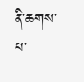ནི་ཆགས་པ་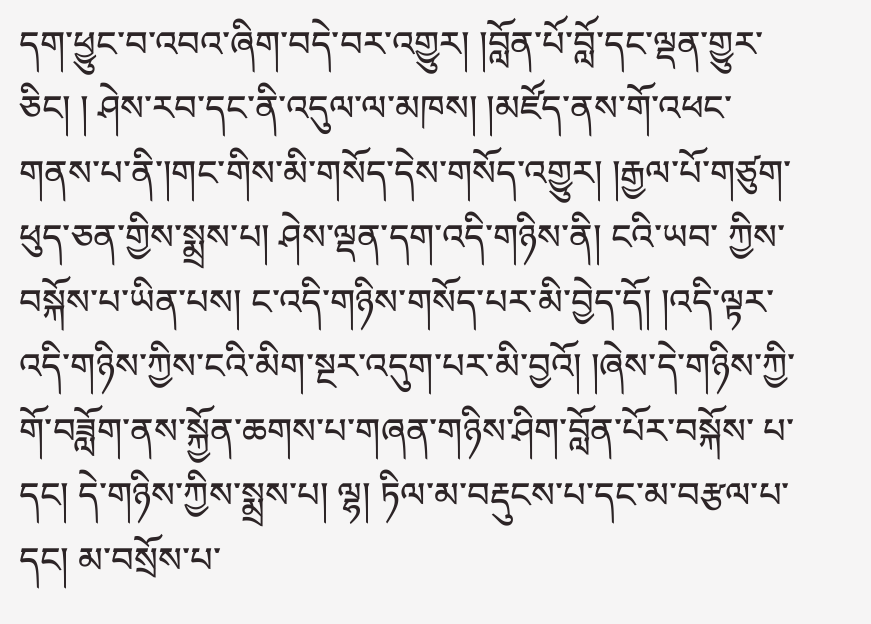དག་ཕྱུང་བ་འབའ་ཞིག་བདེ་བར་འགྱུར། །བློན་པོ་བློ་དང་ལྡན་གྱུར་ཅིང། ། ཤེས་རབ་དང་ནི་འདུལ་ལ་མཁས། །མཛོད་ནས་གོ་འཕང་གནས་པ་ནི་།གང་གིས་མི་གསོད་དེས་གསོད་འགྱུར། །རྒྱལ་པོ་གཙུག་ཕུད་ཅན་གྱིས་སྨྲས་པ། ཤེས་ལྡན་དག་འདི་གཉིས་ནི། ངའི་ཡབ་ ཀྱིས་བསྐོས་པ་ཡིན་པས། ང་འདི་གཉིས་གསོད་པར་མི་བྱེད་དོ། །འདི་ལྟར་འདི་གཉིས་ཀྱིས་ངའི་མིག་སྔར་འདུག་པར་མི་བྱའོ། །ཞེས་དེ་གཉིས་ཀྱི་གོ་བཟློག་ནས་སྐྱོན་ཆགས་པ་གཞན་གཉིས་ཤིག་བློན་པོར་བསྐོས་ པ་དང། དེ་གཉིས་ཀྱིས་སྨྲས་པ། ལྷ། ཏིལ་མ་བརྡུངས་པ་དང་མ་བརྩལ་པ་དང། མ་བསྲོས་པ་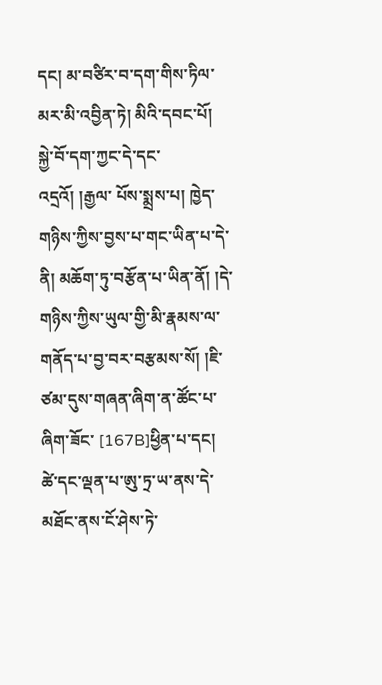དང། མ་བཙིར་བ་དག་གིས་ཏིལ་མར་མི་འབྱིན་ཏེ། མིའི་དབང་པོ། སྐྱེ་བོ་དག་ཀྱང་དེ་དང་འདྲའོ། །རྒྱལ་ པོས་སྨྲས་པ། ཁྱེད་གཉིས་ཀྱིས་བྱས་པ་གང་ཡིན་པ་དེ་ནི། མཆོག་ཏུ་བརྩོན་པ་ཡིན་ནོ། །དེ་གཉིས་ཀྱིས་ཡུལ་གྱི་མི་རྣམས་ལ་གནོད་པ་བྱ་བར་བརྩམས་སོ། །ཇི་ཙམ་དུས་གཞན་ཞིག་ན་ཚོང་པ་ཞིག་ཟོང་ [167B]ཕྱིན་པ་དང། ཚེ་དང་ལྡན་པ་ཨུ་ཏྲ་ཡ་ནས་དེ་མཐོང་ནས་ངོ་ཤེས་ཏེ་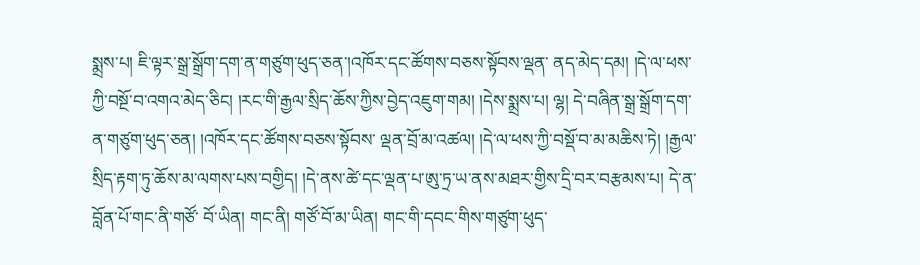སྨྲས་པ། ཇི་ལྟར་སྒྲ་སྒྲོག་དག་ན་གཙུག་ཕུད་ཅན་།འཁོར་དང་ཚོགས་བཅས་སྟོབས་ལྡན་ ནད་མེད་དམ། །དེ་ལ་ཕས་ཀྱི་བསྔོ་བ་འགའ་མེད་ཅིང། །རང་གི་རྒྱལ་སྲིད་ཆོས་ཀྱིས་བྱེད་འཇུག་གམ། །དེས་སྨྲས་པ། ལྷ། དེ་བཞིན་སྒྲ་སྒྲོག་དག་ན་གཙུག་ཕུད་ཅན། །འཁོར་དང་ཚོགས་བཅས་སྟོབས་ ལྡན་བྲོ་མ་འཚལ། །དེ་ལ་ཕས་ཀྱི་བསྡོ་བ་མ་མཆིས་ཏེ། །རྒྱལ་སྲིད་རྟག་ཏུ་ཆོས་མ་ལགས་པས་བགྱིད། །དེ་ནས་ཚེ་དང་ལྡན་པ་ཨུ་ཏྲ་ཡ་ནས་མཐར་གྱིས་དྲི་བར་བརྩམས་པ། དེ་ན་བློན་པོ་གང་ནི་གཙོ་ བོ་ཡིན། གང་ནི། གཙོ་བོ་མ་ཡིན། གང་གི་དབང་གིས་གཙུག་ཕུད་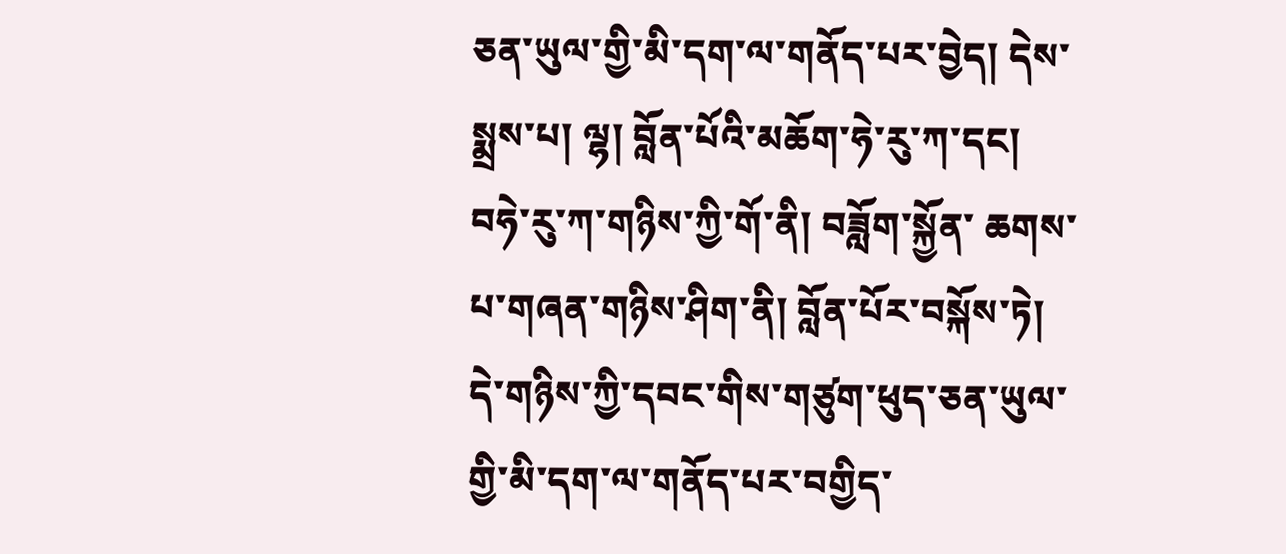ཅན་ཡུལ་གྱི་མི་དག་ལ་གནོད་པར་བྱེད། དེས་སྨྲས་པ། ལྷ། བློན་པོའི་མཆོག་ཧེ་རུ་ཀ་དང། བཧེ་རུ་ཀ་གཉིས་ཀྱི་གོ་ནི། བཟློག་སྐྱོན་ ཆགས་པ་གཞན་གཉིས་ཤིག་ནི། བློན་པོར་བསྐོས་ཏེ། དེ་གཉིས་ཀྱི་དབང་གིས་གཙུག་ཕུད་ཅན་ཡུལ་གྱི་མི་དག་ལ་གནོད་པར་བགྱིད་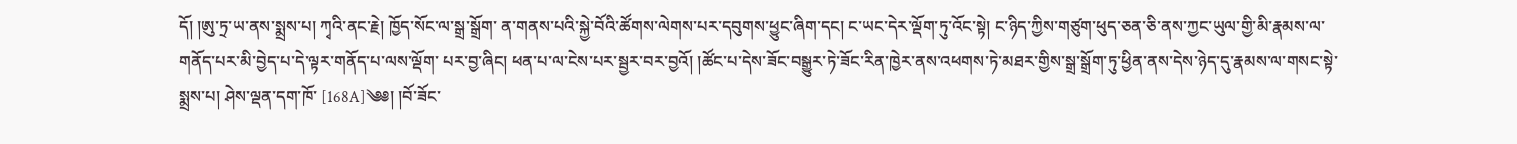དོ། །ཨུ་ཏྲ་ཡ་ནས་སྨྲས་པ། ཀྭའི་ནང་རྗེ། ཁྱོད་སོང་ལ་སྒྲ་སྒྲོག་ ན་གནས་པའི་སྐྱེ་བོའི་ཚོགས་ལེགས་པར་དབུགས་ཕྱུང་ཞིག་དང། ང་ཡང་དེར་ལྡོག་ཏུ་འོང་སྟེ། ང་ཉིད་ཀྱིས་གཙུག་ཕུད་ཅན་ཅི་ནས་ཀྱང་ཡུལ་གྱི་མི་རྣམས་ལ་གནོད་པར་མི་བྱེད་པ་དེ་ལྟར་གནོད་པ་ལས་ལྡོག་ པར་བྱ་ཞིང། ཕན་པ་ལ་ངེས་པར་སྦྱར་བར་བྱའོ། །ཚོང་པ་དེས་ཟོང་བསྒྱུར་ཏེ་ཟོང་རིན་ཁྱེར་ནས་འཕགས་ཏེ་མཐར་གྱིས་སྒྲ་སྒྲོག་ཏུ་ཕྱིན་ནས་དེས་ཉེད་དུ་རྣམས་ལ་གསང་སྟེ་སྨྲས་པ། ཤེས་ལྡན་དག་ཁོ་ [168A]༄༅། །བོ་ཟོང་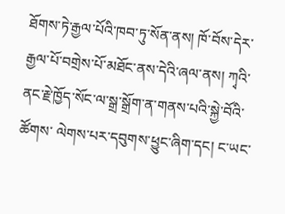ཐོགས་ཏེ་རྒྱལ་པོའི་ཁབ་ཏུ་སོན་ནས། ཁོ་བོས་དེར་རྒྱལ་པོ་བགྲེས་པོ་མཐོང་ནས་དེའི་ཞལ་ནས། ཀྭའི་ནང་རྗེ་ཁྱོད་སོང་ལ་སྒྲ་སྒྲོག་ན་གནས་པའི་སྐྱེ་བོའི་ཚོགས་ ལེགས་པར་དབུགས་ཕྱུང་ཞིག་དང། ང་ཡང་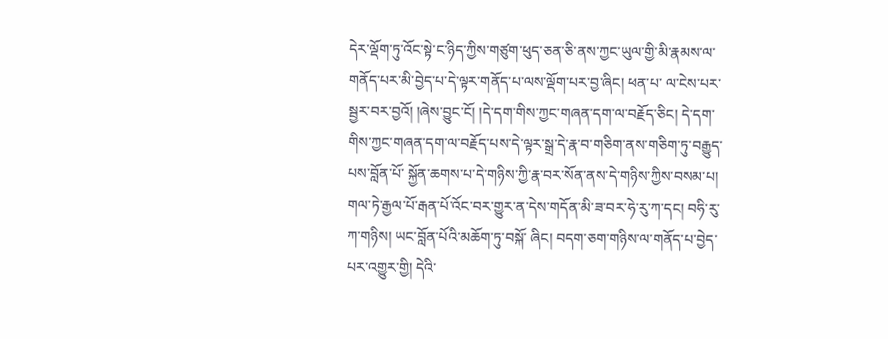དེར་ལྡོག་ཏུ་འོང་སྟེ་ང་ཉིད་ཀྱིས་གཙུག་ཕུད་ཅན་ཅི་ནས་ཀྱང་ཡུལ་གྱི་མི་རྣམས་ལ་གནོད་པར་མི་བྱེད་པ་དེ་ལྟར་གནོད་པ་ལས་ལྡོག་པར་བྱ་ཞིང། ཕན་པ་ ལ་ངེས་པར་སྦྱར་བར་བྱའོ། །ཞེས་བྱུང་ངོ། །དེ་དག་གིས་ཀྱང་གཞན་དག་ལ་བརྗོད་ཅིང། དེ་དག་གིས་ཀྱང་གཞན་དག་ལ་བརྗོད་པས་དེ་ལྟར་སྒྲ་དེ་རྣ་བ་གཅིག་ནས་གཅིག་ཏུ་བརྒྱུད་པས་བློན་པོ་ སྐྱོན་ཆགས་པ་དེ་གཉིས་ཀྱི་རྣ་བར་སོན་ནས་དེ་གཉིས་ཀྱིས་བསམ་པ། གལ་ཏེ་རྒྱལ་པོ་རྒན་པོ་འོང་བར་གྱུར་ན་དེས་གདོན་མི་ཟ་བར་ཧེ་རུ་ཀ་དང། བཧི་རུ་ཀ་གཉིས། ཡང་བློན་པོའི་མཆོག་ཏུ་བསྐོ་ ཞིང། བདག་ཅག་གཉིས་ལ་གནོད་པ་བྱེད་པར་འགྱུར་གྱི། དེའི་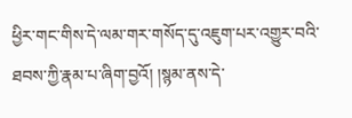ཕྱིར་གང་གིས་དེ་ལམ་གར་གསོད་དུ་འཇུག་པར་འགྱུར་བའི་ཐབས་ཀྱི་རྣམ་པ་ཞིག་བྱའོ། །སྙམ་ནས་དེ་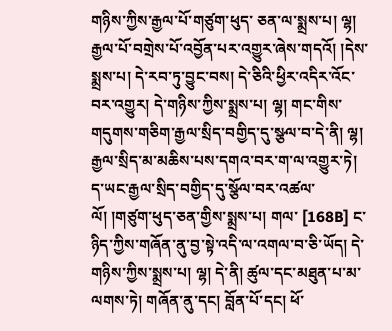གཉིས་ཀྱིས་རྒྱལ་པོ་གཙུག་ཕུད་ ཅན་ལ་སྨྲས་པ། ལྷ། རྒྱལ་པོ་བགྲེས་པོ་འབྱོན་པར་འགྱུར་ཞེས་གདའོ། །དེས་སྨྲས་པ། དེ་རབ་ཏུ་བྱུང་བས། དེ་ཅིའི་ཕྱིར་འདིར་འོང་བར་འགྱུར། དེ་གཉིས་ཀྱིས་སྨྲས་པ། ལྷ། གང་གིས་ གདུགས་གཅིག་རྒྱལ་སྲིད་བགྱིད་དུ་སྩལ་བ་དེ་ནི། ལྷ། རྒྱལ་སྲིད་མ་མཆིས་པས་དགའ་བར་ག་ལ་འགྱུར་ཏེ། ད་ཡང་རྒྱལ་སྲིད་བགྱིད་དུ་སྩོལ་བར་འཚལ་ལོ། །གཙུག་ཕུད་ཅན་གྱིས་སྨྲས་པ། གལ་ [168B] ང་ཉིད་ཀྱིས་གཞོན་ནུ་བྱ་སྟེ་འདི་ལ་འགལ་བ་ཅི་ཡོད། དེ་གཉིས་ཀྱིས་སྨྲས་པ། ལྷ། དེ་ནི། ཚུལ་དང་མཐུན་པ་མ་ལགས་ཏེ། གཞོན་ནུ་དང། བློན་པོ་དང། ཕོ་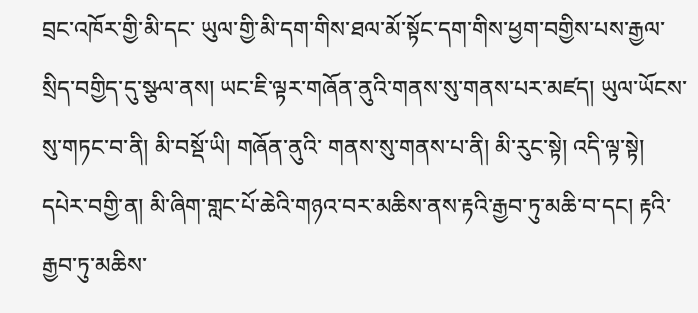བྲང་འཁོར་གྱི་མི་དང་ ཡུལ་གྱི་མི་དག་གིས་ཐལ་མོ་སྟོང་དག་གིས་ཕྱག་བགྱིས་པས་རྒྱལ་སྲིད་བགྱིད་དུ་སྩལ་ནས། ཡང་ཇི་ལྟར་གཞོན་ནུའི་གནས་སུ་གནས་པར་མཛད། ཡུལ་ཡོངས་སུ་གཏང་བ་ནི། མི་བསྡོ་ཡི། གཞོན་ནུའི་ གནས་སུ་གནས་པ་ནི། མི་རུང་སྟེ། འདི་ལྟ་སྟེ། དཔེར་བགྱི་ན། མི་ཞིག་གླང་པོ་ཆེའི་གཉའ་བར་མཆིས་ནས་རྟའི་རྒྱབ་ཏུ་མཆི་བ་དང། རྟའི་རྒྱབ་ཏུ་མཆིས་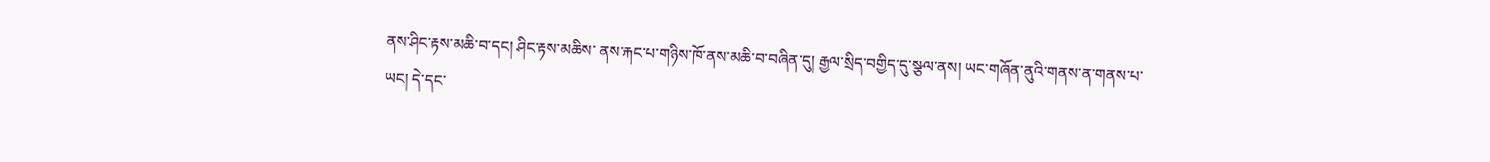ནས་ཤིང་རྟས་མཆི་བ་དང། ཤིང་རྟས་མཆིས་ ནས་རྐང་པ་གཉིས་ཁོ་ནས་མཆི་བ་བཞིན་དུ། རྒྱལ་སྲིད་བགྱིད་དུ་སྩལ་ནས། ཡང་གཞོན་ནུའི་གནས་ན་གནས་པ་ཡང། དེ་དང་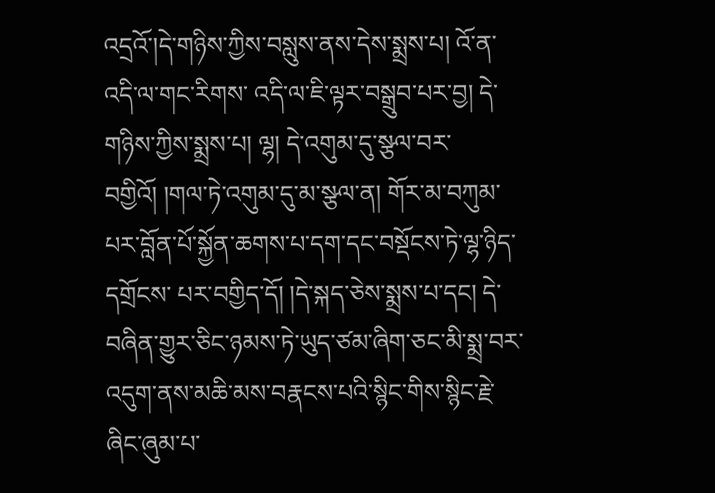འདྲའོ་།དེ་གཉིས་ཀྱིས་བསླུས་ནས་དེས་སྨྲས་པ། འོ་ན་འདི་ལ་གང་རིགས་ འདི་ལ་ཇི་ལྟར་བསྒྲུབ་པར་བྱ། དེ་གཉིས་ཀྱིས་སྨྲས་པ། ལྷ། དེ་འགུམ་དུ་སྩལ་བར་བགྱིའོ། །གལ་ཏེ་འགུམ་དུ་མ་སྩལ་ན། གོར་མ་བཀུམ་པར་བློན་པོ་སྐྱོན་ཆགས་པ་དག་དང་བསྡོངས་ཏེ་ལྷ་ཉིད་དགྲོངས་ པར་བགྱིད་དོ། །དེ་སྐད་ཅེས་སྨྲས་པ་དང། དེ་བཞིན་གྱུར་ཅིང་ཉམས་ཏེ་ཡུད་ཙམ་ཞིག་ཅང་མི་སྨྲ་བར་འདུག་ནས་མཆི་མས་བརྣངས་པའི་སྙིང་གིས་སྙིང་རྗེ་ཞིང་ཞུམ་པ་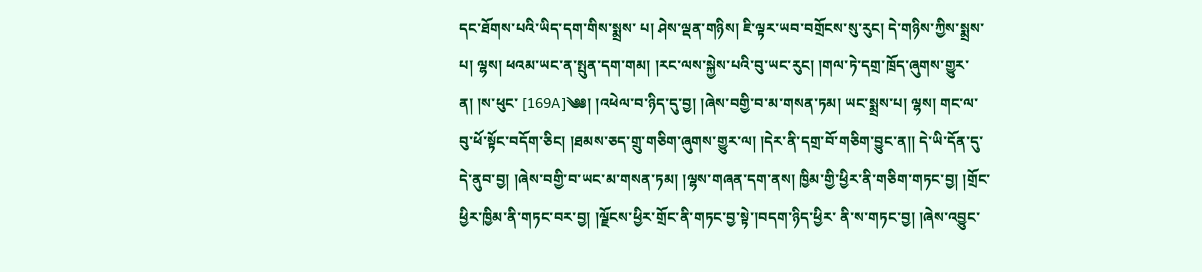དང་ཐོགས་པའི་ཡིད་དག་གིས་སྨྲས་ པ། ཤེས་ལྡན་གཉིས། ཇི་ལྟར་ཡབ་བགྲོངས་སུ་རུང། དེ་གཉིས་ཀྱིས་སྨྲས་པ། ལྷས། ཕའམ་ཡང་ན་སྤུན་དག་གམ། །རང་ལས་སྐྱེས་པའི་བུ་ཡང་རུང། །གལ་ཏེ་དགྲ་ཁྲོད་ཞུགས་གྱུར་ན། །ས་ཕུང་ [169A]༄༅། །འཕེལ་བ་ཉིད་དུ་བྱ། །ཞེས་བགྱི་བ་མ་གསན་ཏམ། ཡང་སྨྲས་པ། ལྷས། གང་ལ་བུ་ཕོ་སྟོང་བདོག་ཅིང། །ཐམས་ཅད་གྲུ་གཅིག་ཞུགས་གྱུར་ལ། །དེར་ནི་དགྲ་བོ་གཅིག་བྱུང་ན།། དེ་ཡི་དོན་དུ་དེ་ནུབ་བྱ། །ཞེས་བགྱི་བ་ཡང་མ་གསན་ཏམ། །ལྷས་གཞན་དག་ནས། ཁྱིམ་གྱི་ཕྱིར་ནི་གཅིག་གཏང་བྱ། །གྲོང་ཕྱིར་ཁྱིམ་ནི་གཏང་བར་བྱ། །ལྗོངས་ཕྱིར་གྲོང་ནི་གཏང་བྱ་སྟེ་།བདག་ཉིད་ཕྱིར་ ནི་ས་གཏང་བྱ། །ཞེས་འབྱུང་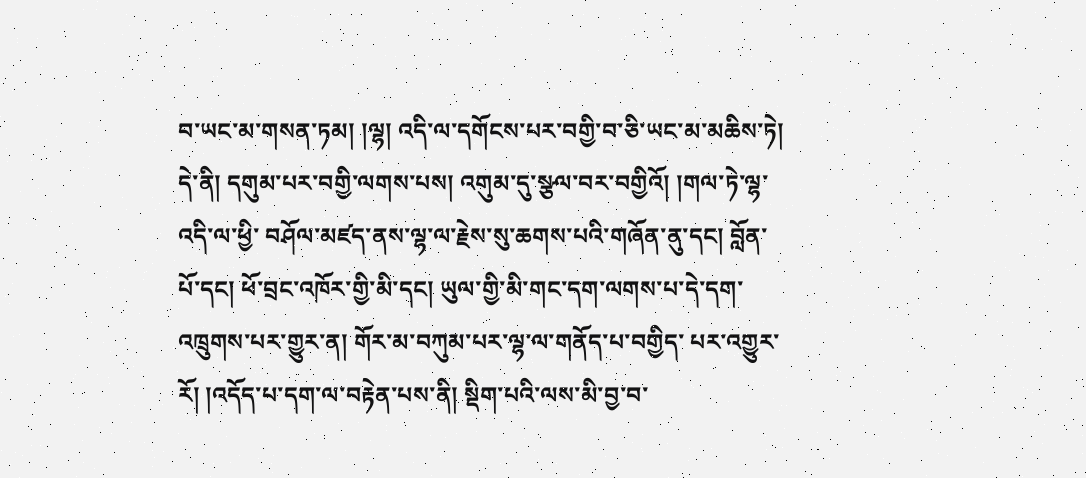བ་ཡང་མ་གསན་ཏམ། །ལྷ། འདི་ལ་དགོངས་པར་བགྱི་བ་ཅི་ཡང་མ་མཆིས་ཏེ། དེ་ནི། དགུམ་པར་བགྱི་ལགས་པས། འགུམ་དུ་སྩལ་བར་བགྱིའོ། །གལ་ཏེ་ལྷ་འདི་ལ་ཕྱི་ བཤོལ་མཛད་ནས་ལྷ་ལ་རྗེས་སུ་ཆགས་པའི་གཞོན་ནུ་དང། བློན་པོ་དང། ཕོ་བྲང་འཁོར་གྱི་མི་དང། ཡུལ་གྱི་མི་གང་དག་ལགས་པ་དེ་དག་འཁྲུགས་པར་གྱུར་ན། གོར་མ་བཀུམ་པར་ལྷ་ལ་གནོད་པ་བགྱིད་ པར་འགྱུར་རོ། །འདོད་པ་དག་ལ་བརྟེན་པས་ནི། སྡིག་པའི་ལས་མི་བྱ་བ་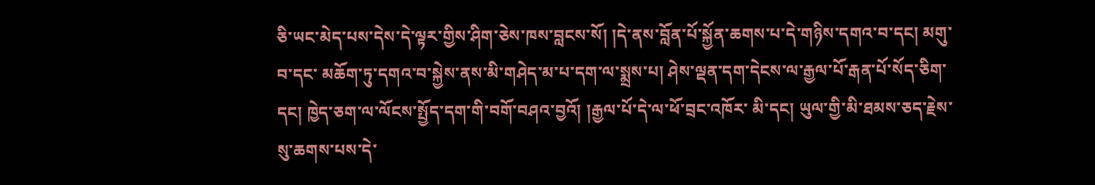ཅི་ཡང་མེད་པས་དེས་དེ་ལྟར་གྱིས་ཤིག་ཅེས་ཁས་བླངས་སོ། །དེ་ནས་བློན་པོ་སྐྱོན་ཆགས་པ་དེ་གཉིས་དགའ་བ་དང། མགུ་བ་དང་ མཆོག་ཏུ་དགའ་བ་སྐྱེས་ནས་མི་གཤེད་མ་པ་དག་ལ་སྨྲས་པ། ཤེས་ལྡན་དག་དེངས་ལ་རྒྱལ་པོ་རྒན་པོ་སོད་ཅིག་དང། ཁྱེད་ཅག་ལ་ལོངས་སྤྱོད་དག་གི་བགོ་བཤའ་བྱའོ། །རྒྱལ་པོ་དེ་ལ་ཕོ་བྲང་འཁོར་ མི་དང། ཡུལ་གྱི་མི་ཐམས་ཅད་རྗེས་སུ་ཆགས་པས་དེ་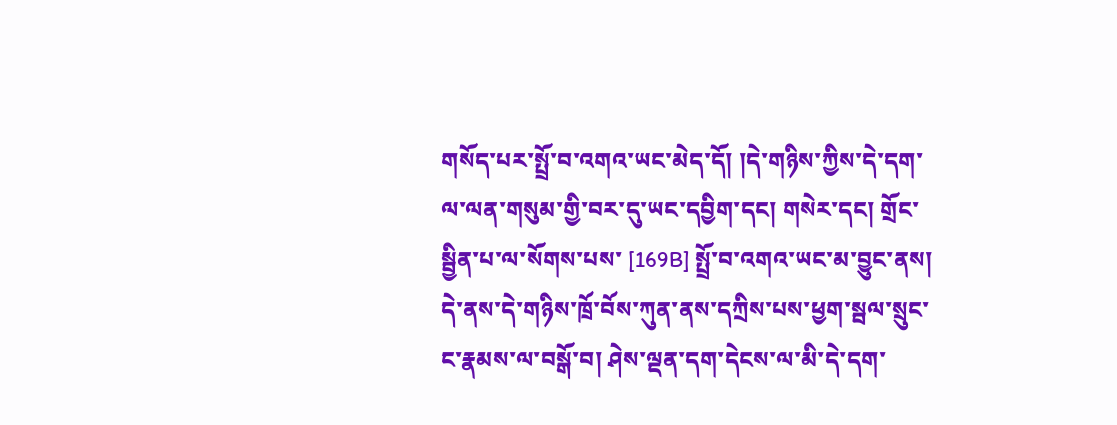གསོད་པར་སྤྲོ་བ་འགའ་ཡང་མེད་དོ། །དེ་གཉིས་ཀྱིས་དེ་དག་ལ་ལན་གསུམ་གྱི་བར་དུ་ཡང་དབྱིག་དང། གསེར་དང། གྲོང་སྦྱིན་པ་ལ་སོགས་པས་ [169B] སྤྲོ་བ་འགའ་ཡང་མ་བྱུང་ནས། དེ་ནས་དེ་གཉིས་ཁྲོ་བོས་ཀུན་ནས་དཀྲིས་པས་ཕྱག་སྦལ་སྲུང་ང་རྣམས་ལ་བསྒོ་བ། ཤེས་ལྡན་དག་དེངས་ལ་མི་དེ་དག་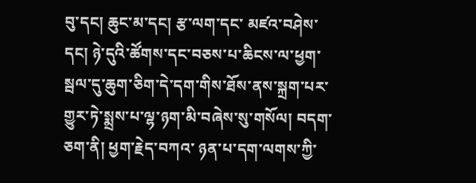བུ་དང། ཆུང་མ་དང། རྩ་ལག་དང་ མཛའ་བཤེས་དང། ཉེ་དུའི་ཚོགས་དང་བཅས་པ་ཆིངས་ལ་ཕྱག་སྦལ་དུ་ཆུག་ཅིག་དེ་དག་གིས་ཐོས་ནས་སྐྲག་པར་གྱུར་ཏེ་སྨྲས་པ་ལྷ་ཉག་མི་བཞེས་སུ་གསོལ། བདག་ཅག་ནི། ཕྱག་རྗེད་བཀའ་ ཉན་པ་དག་ལགས་ཀྱི་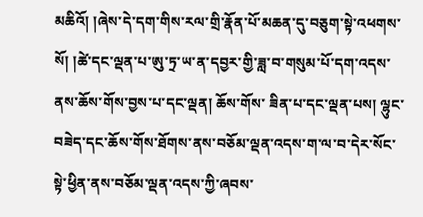མཆིའོ། །ཞེས་དེ་དག་གིས་རལ་གྲི་རྣོན་པོ་མཆན་དུ་བཅུག་སྟེ་འཕགས་སོ། །ཚེ་དང་ལྡན་པ་ཨུ་ཏྲ་ཡ་ན་དབྱར་གྱི་ཟླ་བ་གསུམ་པོ་དག་འདས་ནས་ཆོས་གོས་བྱས་པ་དང་ལྡན། ཆོས་གོས་ ཟིན་པ་དང་ལྡན་པས། ལྷུང་བཟེད་དང་ཆོས་གོས་ཐོགས་ནས་བཅོམ་ལྡན་འདས་ག་ལ་བ་དེར་སོང་སྟེ་ཕྱིན་ནས་བཅོམ་ལྡན་འདས་ཀྱི་ཞབས་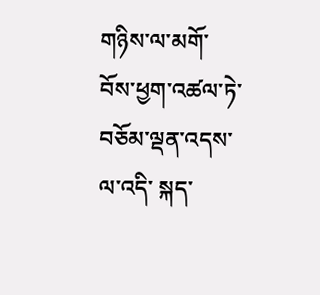གཉིས་ལ་མགོ་བོས་ཕྱག་འཚལ་ཏེ་བཅོམ་ལྡན་འདས་ལ་འདི་ སྐད་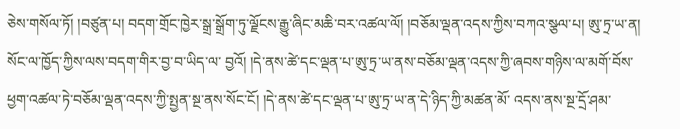ཅེས་གསོལ་ཏོ། །བཙུན་པ། བདག་གྲོང་ཁྱེར་སྒྲ་སྒྲོག་ཏུ་ལྗོངས་རྒྱུ་ཞིང་མཆི་བར་འཚལ་ལོ། །བཅོམ་ལྡན་འདས་ཀྱིས་བཀའ་སྩལ་པ། ཨུ་ཏྲ་ཡ་ན། སོང་ལ་ཁྱོད་ཀྱིས་ལས་བདག་གིར་བྱ་བ་ཡིད་ལ་ བྱའོ། །དེ་ནས་ཚེ་དང་ལྡན་པ་ཨུ་ཏྲ་ཡ་ནས་བཅོམ་ལྡན་འདས་ཀྱི་ཞབས་གཉིས་ལ་མགོ་བོས་ཕྱག་འཚལ་ཏེ་བཅོམ་ལྡན་འདས་ཀྱི་སྤྱན་སྔ་ནས་སོང་ངོ། །དེ་ནས་ཚེ་དང་ལྡན་པ་ཨུ་ཏྲ་ཡ་ན་དེ་ཉིད་ཀྱི་མཚན་མོ་ འདས་ནས་སྔ་དྲོ་ཤམ་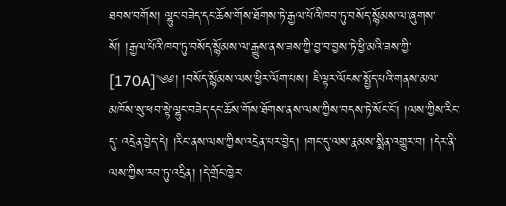ཐབས་བགོས། ལྷུང་བཟེད་དང་ཆོས་གོས་ཐོགས་ཏེ་རྒྱལ་པོའི་ཁབ་ཏུ་བསོད་སྙོམས་ལ་ཞུགས་སོ། །རྒྱལ་པོའི་ཁབ་ཏུ་བསོད་སྙོམས་ལ་རྒྱུས་ནས་ཟས་ཀྱི་བྱ་བ་བྱས་ཏེ་ཕྱི་མའི་ཟས་ཀྱི་ [170A]༄༅། །བསོད་སྙོམས་ལས་ཕྱིར་ལོག་པས། ཇི་ལྟར་ལོངས་སྤྱོད་པའི་གནས་མལ་མཁོས་སུ་ཕབ་སྟེ་ལྷུང་བཟེད་དང་ཆོས་གོས་ཐོགས་ནས་ལས་ཀྱིས་བདས་ཏེ་སོང་ངོ། །ལས་ཀྱིས་རིང་དུ་ འདྲེན་བྱེད་དེ། །རིང་ནས་ལས་ཀྱིས་འདྲེན་པར་བྱེད། །གང་དུ་ལས་རྣམས་སྨིན་འགྱུར་བ། །དེར་ནི་ལས་ཀྱིས་རབ་ཏུ་འདྲིན། །དེ་གྲོང་ཁྱེར་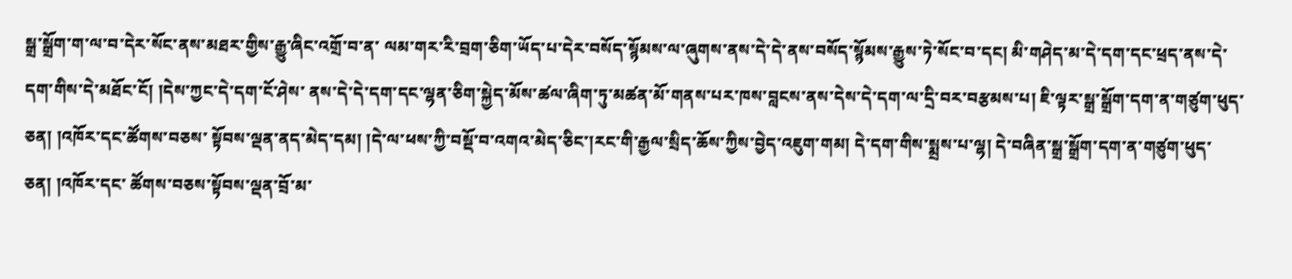སྒྲ་སྒྲོག་ག་ལ་བ་དེར་སོང་ནས་མཐར་གྱིས་རྒྱུ་ཞིང་འགྲོ་བ་ན་ ལམ་གར་རི་བྲག་ཅིག་ཡོད་པ་དེར་བསོད་སྙོམས་ལ་ཞུགས་ནས་དེ་དེ་ནས་བསོད་སྙོམས་རྒྱུས་ཏེ་སོང་བ་དང། མི་གཤེད་མ་དེ་དག་དང་ཕྲད་ནས་དེ་དག་གིས་དེ་མཐོང་ངོ། །དེས་ཀྱང་དེ་དག་ངོ་ཤེས་ ནས་དེ་དེ་དག་དང་ལྷན་ཅིག་སྐྱེད་མོས་ཚལ་ཞིག་ཏུ་མཚན་མོ་གནས་པར་ཁས་བླངས་ནས་དེས་དེ་དག་ལ་དྲི་བར་བརྩམས་པ། ཇི་ལྟར་སྒྲ་སྒྲོག་དག་ན་གཙུག་ཕུད་ཅན། །འཁོར་དང་ཚོགས་བཅས་ སྟོབས་ལྡན་ནད་མེད་དམ། །དེ་ལ་ཕས་ཀྱི་བསྡོ་བ་འགའ་མེད་ཅིང་།རང་གི་རྒྱལ་སྲིད་ཆོས་ཀྱིས་བྱེད་འཇུག་གམ། དེ་དག་གིས་སྨྲས་པ་ལྷ། དེ་བཞིན་སྒྲ་སྒྲོག་དག་ན་གཙུག་ཕུད་ཅན། །འཁོར་དང་ ཚོགས་བཅས་སྟོབས་ལྡན་བྲོ་མ་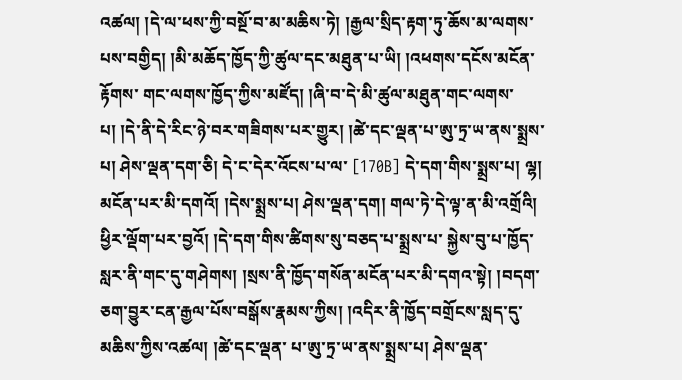འཚལ། །དེ་ལ་ཕས་ཀྱི་བསྔོ་བ་མ་མཆིས་ཏེ། །རྒྱལ་སྲིད་རྟག་ཏུ་ཆོས་མ་ལགས་པས་བགྱིད། །མི་མཆོད་ཁྱོད་ཀྱི་ཚུལ་དང་མཐུན་པ་ཡི། །འཕགས་དངོས་མངོན་རྟོགས་ གང་ལགས་ཁྱོད་ཀྱིས་མཛོད། །ཞི་བ་དེ་མི་ཚུལ་མཐུན་གང་ལགས་པ། །དེ་ནི་དེ་རིང་ཉེ་བར་གཟིགས་པར་གྱུར། །ཚེ་དང་ལྡན་པ་ཨུ་ཏྲ་ཡ་ནས་སྨྲས་པ། ཤེས་ལྡན་དག་ཅི། དེ་ང་དེར་འོངས་པ་ལ་ [170B] དེ་དག་གིས་སྨྲས་པ། ལྷ། མངོན་པར་མི་དགའོ། །དེས་སྨྲས་པ། ཤེས་ལྡན་དག། གལ་ཏེ་དེ་ལྟ་ན་མི་འགྲོའི། ཕྱིར་ལྡོག་པར་བྱའོ། །དེ་དག་གིས་ཚིགས་སུ་བཅད་པ་སྨྲས་པ་ སྐྱེས་བུ་པ་ཁྱོད་སླར་ནི་གང་དུ་གཤེགས། །སྲས་ནི་ཁྱོད་གསོན་མངོན་པར་མི་དགའ་སྟེ། །བདག་ཅག་བྱུར་ངན་རྒྱལ་པོས་བསྒོས་རྣམས་ཀྱིས། །འདིར་ནི་ཁྱོད་བགྲོངས་སླད་དུ་མཆིས་ཀྱིས་འཚལ། །ཚེ་དང་ལྡན་ པ་ཨུ་ཏྲ་ཡ་ནས་སྨྲས་པ། ཤེས་ལྡན་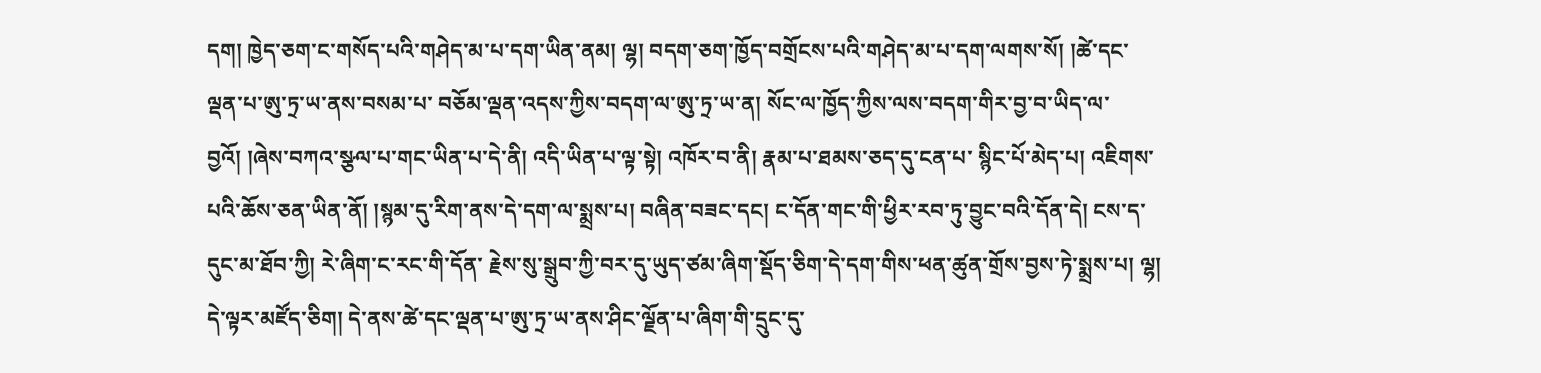དག། ཁྱེད་ཅག་ང་གསོད་པའི་གཤེད་མ་པ་དག་ཡིན་ནམ། ལྷ། བདག་ཅག་ཁྱོད་བགྲོངས་པའི་གཤེད་མ་པ་དག་ལགས་སོ། །ཚེ་དང་ལྡན་པ་ཨུ་ཏྲ་ཡ་ནས་བསམ་པ་ བཅོམ་ལྡན་འདས་ཀྱིས་བདག་ལ་ཨུ་ཏྲ་ཡ་ན། སོང་ལ་ཁྱོད་ཀྱིས་ལས་བདག་གིར་བྱ་བ་ཡིད་ལ་བྱའོ། །ཞེས་བཀའ་སྩལ་པ་གང་ཡིན་པ་དེ་ནི། འདི་ཡིན་པ་ལྟ་སྟེ། འཁོར་བ་ནི། རྣམ་པ་ཐམས་ཅད་དུ་ངན་པ་ སྙིང་པོ་མེད་པ། འཇིགས་པའི་ཆོས་ཅན་ཡིན་ནོ། །སྙམ་དུ་རིག་ནས་དེ་དག་ལ་སྨྲས་པ། བཞིན་བཟང་དང། ང་དོན་གང་གི་ཕྱིར་རབ་ཏུ་བྱུང་བའི་དོན་དེ། ངས་ད་དུང་མ་ཐོབ་ཀྱི། རེ་ཞིག་ང་རང་གི་དོན་ རྗེས་སུ་སྒྲུབ་ཀྱི་བར་དུ་ཡུད་ཙམ་ཞིག་སྡོད་ཅིག་དེ་དག་གིས་ཕན་ཚུན་གྲོས་བྱས་ཏེ་སྨྲས་པ། ལྷ། དེ་ལྟར་མཛོད་ཅིག། དེ་ནས་ཚེ་དང་ལྡན་པ་ཨུ་ཏྲ་ཡ་ནས་ཤིང་ལྗོན་པ་ཞིག་གི་དྲུང་དུ་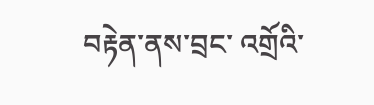བརྟེན་ནས་བྲང་ འགྲོའི་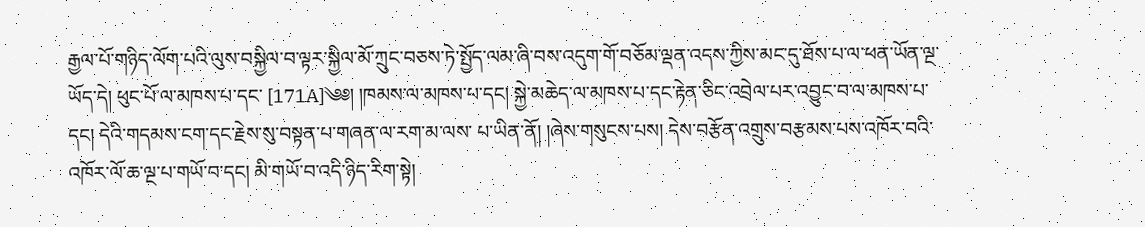རྒྱལ་པོ་གཉིད་ལོག་པའི་ལུས་བསྐྱིལ་བ་ལྟར་སྐྱིལ་མོ་ཀྲུང་བཅས་ཏེ་སྤྱོད་ལམ་ཞི་བས་འདུག་གོ་བཅོམ་ལྡན་འདས་ཀྱིས་མང་དུ་ཐོས་པ་ལ་ཕན་ཡོན་ལྔ་ཡོད་དེ། ཕུང་པོ་ལ་མཁས་པ་དང་ [171A]༄༅། །ཁམས་ལ་མཁས་པ་དང། སྐྱེ་མཆེད་ལ་མཁས་པ་དང་རྟེན་ཅིང་འབྲེལ་པར་འབྱུང་བ་ལ་མཁས་པ་དང། དེའི་གདམས་ངག་དང་རྗེས་སུ་བསྟན་པ་གཞན་ལ་རག་མ་ལས་ པ་ཡིན་ནོ། །ཞེས་གསུངས་པས། དེས་བརྩོན་འགྲུས་བརྩམས་པས་འཁོར་བའི་འཁོར་ལོ་ཆ་ལྔ་པ་གཡོ་བ་དང། མི་གཡོ་བ་འདི་ཉིད་རིག་སྟེ།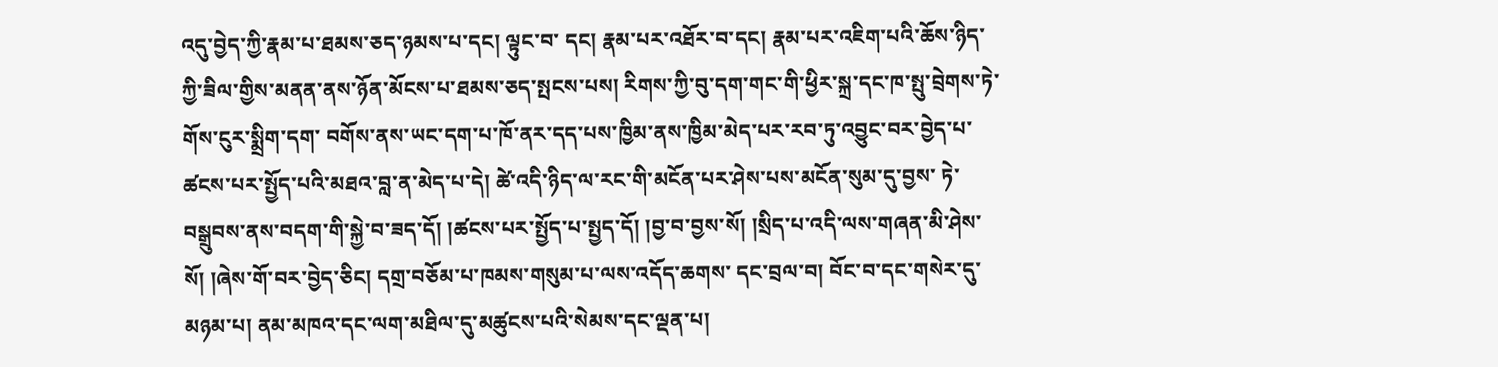འདུ་བྱེད་ཀྱི་རྣམ་པ་ཐམས་ཅད་ཉམས་པ་དང། ལྟུང་བ་ དང། རྣམ་པར་འཐོར་བ་དང། རྣམ་པར་འཇིག་པའི་ཆོས་ཉིད་ཀྱི་ཟིལ་གྱིས་མནན་ནས་ཉོན་མོངས་པ་ཐམས་ཅད་སྤངས་པས། རིགས་ཀྱི་བུ་དག་གང་གི་ཕྱིར་སྐྲ་དང་ཁ་སྤུ་བྲེགས་ཏེ་གོས་ངུར་སྨྲིག་དག་ བགོས་ནས་ཡང་དག་པ་ཁོ་ནར་དད་པས་ཁྱིམ་ནས་ཁྱིམ་མེད་པར་རབ་ཏུ་འབྱུང་བར་བྱེད་པ་ཚངས་པར་སྤྱོད་པའི་མཐའ་བླ་ན་མེད་པ་དེ། ཚེ་འདི་ཉིད་ལ་རང་གི་མངོན་པར་ཤེས་པས་མངོན་སུམ་དུ་བྱས་ ཏེ་བསྒྲུབས་ནས་བདག་གི་སྐྱེ་བ་ཟད་དོ། །ཚངས་པར་སྤྱོད་པ་སྤྱད་དོ། །བྱ་བ་བྱས་སོ། །སྲིད་པ་འདི་ལས་གཞན་མི་ཤེས་སོ། །ཞེས་གོ་བར་བྱེད་ཅིང། དགྲ་བཅོམ་པ་ཁམས་གསུམ་པ་ལས་འདོད་ཆགས་ དང་བྲལ་བ། བོང་བ་དང་གསེར་དུ་མཉམ་པ། ནམ་མཁའ་དང་ལག་མཐིལ་དུ་མཚུངས་པའི་སེམས་དང་ལྡན་པ།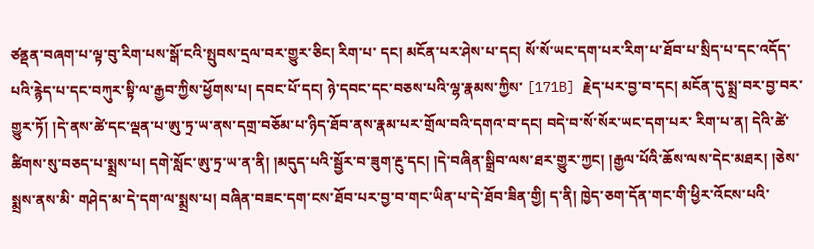ཙནྡན་བཞག་པ་ལྟ་བུ་རིག་པས་སྒོ་ངའི་སྤུབས་དྲལ་བར་གྱུར་ཅིང། རིག་པ་ དང། མངོན་པར་ཤེས་པ་དང། སོ་སོ་ཡང་དག་པར་རིག་པ་ཐོབ་པ་སྲིད་པ་དང་འདོད་པའི་རྙེད་པ་དང་བཀུར་སྟི་ལ་རྒྱབ་ཀྱིས་ཕྱོགས་པ། དབང་པོ་དང། ཉེ་དབང་དང་བཅས་པའི་ལྷ་རྣམས་ཀྱིས་ [171B] རྗེད་པར་བྱ་བ་དང། མངོན་དུ་སྨྲ་བར་བྱ་བར་གྱུར་ཏོ། །དེ་ནས་ཚེ་དང་ལྡན་པ་ཨུ་ཏྲ་ཡ་ནས་དགྲ་བཅོམ་པ་ཉིད་ཐོབ་ནས་རྣམ་པར་གྲོལ་བའི་དགའ་བ་དང། བདེ་བ་སོ་སོར་ཡང་དག་པར་ རིག་པ་ན། དེའི་ཚེ་ཚིགས་སུ་བཅད་པ་སྨྲས་པ། དགེ་སློང་ཨུ་ཏྲ་ཡ་ན་ནི། །མདུད་པའི་སྦྱོར་བ་ཟུག་རྔུ་དང། །དེ་བཞིན་སྒྲིབ་ལས་ཐར་གྱུར་ཀྱང། །རྒྱལ་པོའི་ཆོས་ལས་དེང་མཐར། །ཅེས་སྨྲས་ནས་མི་ གཤེད་མ་དེ་དག་ལ་སྨྲས་པ། བཞིན་བཟང་དག་ངས་ཐོབ་པར་བྱ་བ་གང་ཡིན་པ་དེ་ཐོབ་ཟིན་གྱི། ད་ནི། ཁྱེད་ཅག་དོན་གང་གི་ཕྱིར་འོངས་པའི་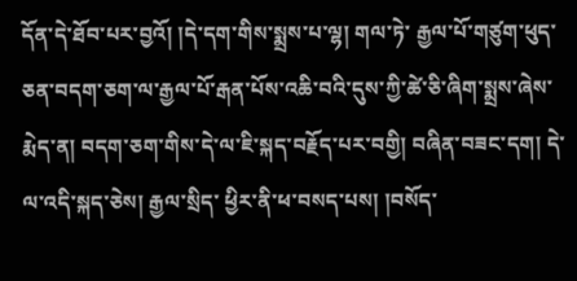དོན་དེ་ཐོབ་པར་བྱའོ། །དེ་དག་གིས་སྨྲས་པ་ལྷ། གལ་ཏེ་ རྒྱལ་པོ་གཙུག་ཕུད་ཅན་བདག་ཅག་ལ་རྒྱལ་པོ་རྒན་པོས་འཆི་བའི་དུས་ཀྱི་ཚེ་ཅི་ཞིག་སྨྲས་ཞེས་རྨེད་ན། བདག་ཅག་གིས་དེ་ལ་ཇི་སྐད་བརྗོད་པར་བགྱི། བཞིན་བཟང་དག། དེ་ལ་འདི་སྐད་ཅེས། རྒྱལ་སྲིད་ ཕྱིར་ནི་ཕ་བསད་པས། །བསོད་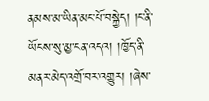ནམས་མ་ཡིན་མང་པོ་བསྐྱེད། །ང་ནི་ཡོངས་སུ་མྱ་ངན་འདའ། །ཁྱོད་ནི་མནར་མེད་འགྲོ་བར་འགྱུར། །ཞེས་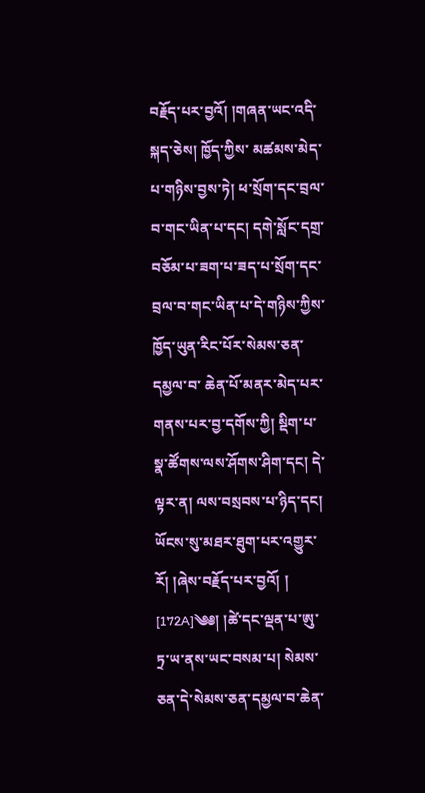བརྗོད་པར་བྱའོ། །གཞན་ཡང་འདི་སྐད་ཅེས། ཁྱོད་ཀྱིས་ མཚམས་མེད་པ་གཉིས་བྱས་ཏེ། ཕ་སྲོག་དང་བྲལ་བ་གང་ཡིན་པ་དང། དགེ་སློང་དགྲ་བཅོམ་པ་ཟག་པ་ཟད་པ་སྲོག་དང་བྲལ་བ་གང་ཡིན་པ་དེ་གཉིས་ཀྱིས་ཁྱོད་ཡུན་རིང་པོར་སེམས་ཅན་དམྱལ་བ་ ཆེན་པོ་མནར་མེད་པར་གནས་པར་བྱ་དགོས་ཀྱི། སྡིག་པ་སྣ་ཚོགས་ལས་ཤོགས་ཤིག་དང། དེ་ལྟར་ན། ལས་བསྲབས་པ་ཉིད་དང། ཡོངས་སུ་མཐར་ཐུག་པར་འགྱུར་རོ། །ཞེས་བརྗོད་པར་བྱའོ། ། [172A]༄༅། །ཚེ་དང་ལྡན་པ་ཨུ་ཏྲ་ཡ་ནས་ཡང་བསམ་པ། སེམས་ཅན་དེ་སེམས་ཅན་དམྱལ་བ་ཆེན་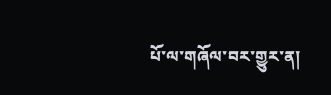པོ་ལ་གཞོལ་བར་གྱུར་ན།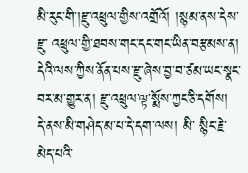མི་རུང་གི་།རྫུ་འཕྲུལ་གྱིས་འགྲོའོ། །སྙམ་ནས་དེས་རྫུ་ འཕྲུལ་གྱི་ཐབས་གང་དང་གང་ཡིན་བརྩམས་ན། དེའི་ལས་ཀྱིས་ནོན་པས་རྫུ་ཞེས་བྱ་བ་ཙམ་ཡང་སྣང་བར་མ་གྱུར་ན། རྫུ་འཕྲུལ་ལྟ་སྨོས་ཀྱང་ཅི་དགོས། དེ་ནས་མི་གཤེད་མ་པ་དེ་དག་ལས། མི་ སྙིང་རྗེ་མེད་པའི་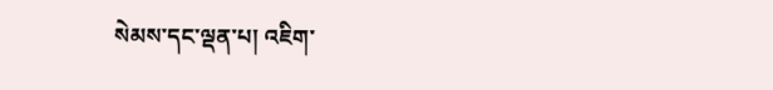སེམས་དང་ལྡན་པ། འཇིག་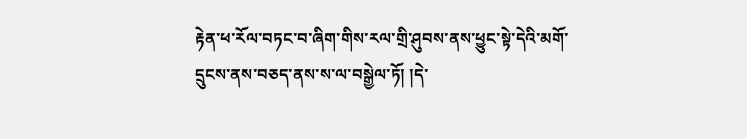རྟེན་ཕ་རོལ་བཏང་བ་ཞིག་གིས་རལ་གྲི་ཤུབས་ནས་ཕྱུང་སྟེ་དེའི་མགོ་དྲུངས་ནས་བཅད་ནས་ས་ལ་བསྒྱེལ་ཏོ། །དེ་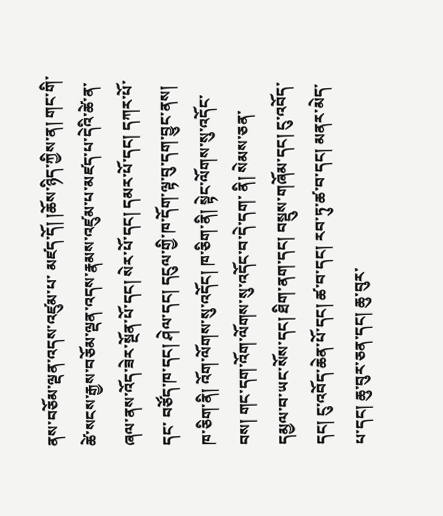ནས་བཅོམ་ལྡན་འདས་འཛུམ་པ་ མཛད་དོ། །ཆོས་ཉིད་ཀྱིས་ན། གང་གི་ཚེ་སངས་རྒྱས་བཅོམ་ལྡན་འདས་རྣམས་འཛུམ་པ་མཛད་པ་དེའི་ཚེ་ན་ཞལ་ནས་འོད་ཟེར་སྔོན་པོ་དང། སེར་པོ་དང། དམར་པོ་དང། དཀར་པོ་དང་ བཙོད་ཁ་དང། ཤེལ་དང། དངུལ་གྱི་ཁ་དོག་ལྟ་བུ་དག་བྱུང་ནས། ཁ་ཅིག་ནི། འོག་ལོགས་སུ་འདོང། ཁ་ཅིག་ནི། སྟེང་ལོགས་སུ་འདོང་བས། གང་དག་འོག་ལོགས་སུ་འདོང་བ་དེ་དག་ ནི། སེམས་ཅན་དམྱལ་བ་ཡང་སོས་དང། ཐིག་ནག་དང། བསྡུས་གཞོམ་དང། ངུ་འབོད་དང། ངུ་འབོད་ཆེན་པོ་དང། ཚ་བ་དང། རབ་ཏུ་ཚ་བ་དང། མནར་མེད་པ་དང། ཆུ་བུར་ཅན་དང། ཆུ་བུར་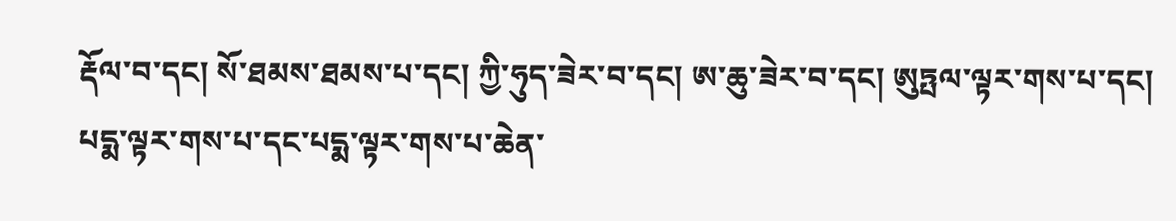རྡོལ་བ་དང། སོ་ཐམས་ཐམས་པ་དང། ཀྱི་ཧུད་ཟེར་བ་དང། ཨ་ཆུ་ཟེར་བ་དང། ཨུཏྤལ་ལྟར་གས་པ་དང། པདྨ་ལྟར་གས་པ་དང་པདྨ་ལྟར་གས་པ་ཆེན་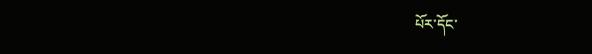པོར་དོང་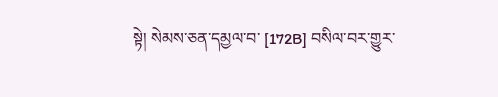སྟེ། སེམས་ཅན་དམྱལ་བ་ [172B] བསིལ་བར་གྱུར་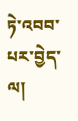ཏེ་འབབ་པར་བྱེད་ལ།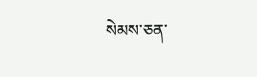སེམས་ཅན་